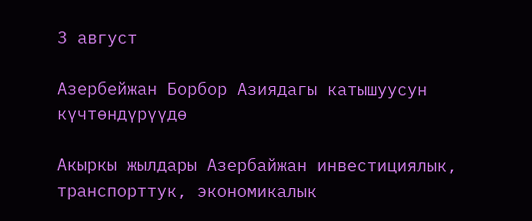3 август

Азербейжан Борбор Азиядагы катышуусун күчтөндүрүүдө

Акыркы жылдары Азербайжан инвестициялык, транспорттук, экономикалык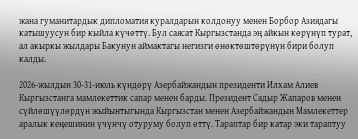жана гуманитардык дипломатия куралдарын колдонуу менен Борбор Азиядагы катышуусун бир кыйла күчөттү. Бул саясат Кыргызстанда эң айкын көрүнүп турат, ал акыркы жылдары Бакунун аймактагы негизги өнөктөштөрүнүн бири болуп калды.

2026-жылдын 30-31-июль күндөрү Азербайжандын президенти Илхам Алиев Кыргызстанга мамлекеттик сапар менен барды. Президент Садыр Жапаров менен сүйлөшүүлөрдүн жыйынтыгында Кыргызстан менен Азербайжандын Мамлекеттер аралык кеңешинин үчүнчү отуруму болуп өттү. Тараптар бир катар эки тараптуу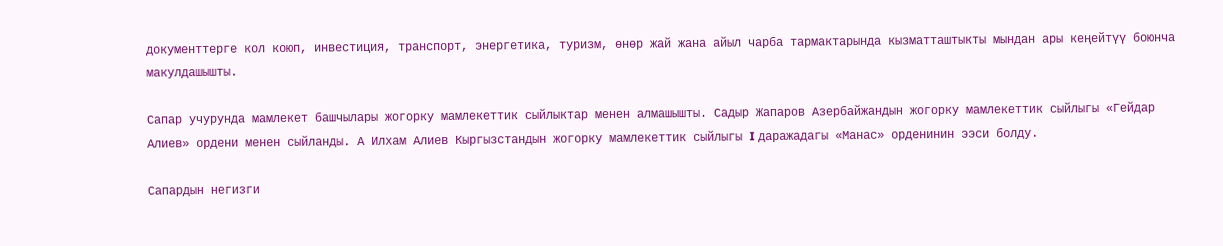документтерге кол коюп, инвестиция, транспорт, энергетика, туризм, өнөр жай жана айыл чарба тармактарында кызматташтыкты мындан ары кеңейтүү боюнча макулдашышты.

Сапар учурунда мамлекет башчылары жогорку мамлекеттик сыйлыктар менен алмашышты. Садыр Жапаров Азербайжандын жогорку мамлекеттик сыйлыгы «Гейдар Алиев» ордени менен сыйланды. А Илхам Алиев Кыргызстандын жогорку мамлекеттик сыйлыгы I даражадагы «Манас» орденинин ээси болду.

Сапардын негизги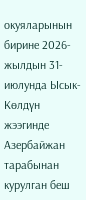окуяларынын бирине 2026-жылдын 31-июлунда Ысык-Көлдүн жээгинде Азербайжан тарабынан курулган беш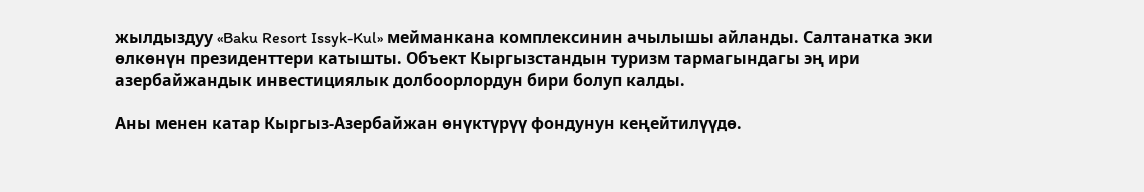жылдыздуу «Baku Resort Issyk-Kul» мейманкана комплексинин ачылышы айланды. Салтанатка эки өлкөнүн президенттери катышты. Объект Кыргызстандын туризм тармагындагы эң ири азербайжандык инвестициялык долбоорлордун бири болуп калды.

Аны менен катар Кыргыз-Азербайжан өнүктүрүү фондунун кеңейтилүүдө.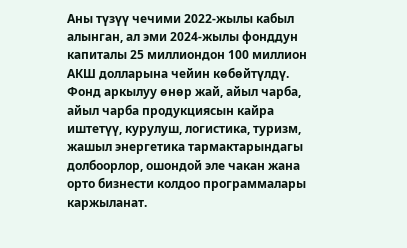Аны түзүү чечими 2022-жылы кабыл алынган, ал эми 2024-жылы фонддун капиталы 25 миллиондон 100 миллион АКШ долларына чейин көбөйтүлдү. Фонд аркылуу өнөр жай, айыл чарба, айыл чарба продукциясын кайра иштетүү, курулуш, логистика, туризм, жашыл энергетика тармактарындагы долбоорлор, ошондой эле чакан жана орто бизнести колдоо программалары каржыланат.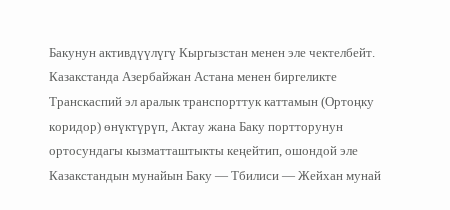Бакунун активдүүлүгү Кыргызстан менен эле чектелбейт. Казакстанда Азербайжан Астана менен биргеликте Транскаспий эл аралык транспорттук каттамын (Ортоңку коридор) өнүктүрүп, Актау жана Баку портторунун ортосундагы кызматташтыкты кеңейтип, ошондой эле Казакстандын мунайын Баку — Тбилиси — Жейхан мунай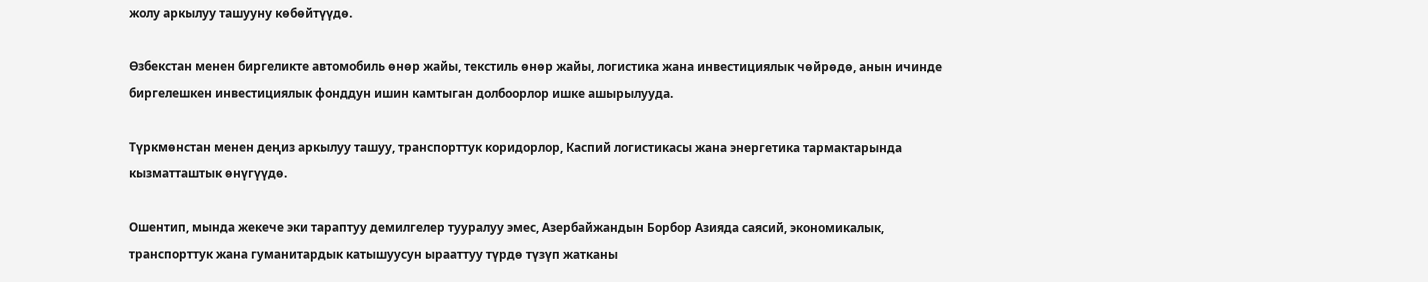жолу аркылуу ташууну көбөйтүүдө.

Өзбекстан менен биргеликте автомобиль өнөр жайы, текстиль өнөр жайы, логистика жана инвестициялык чөйрөдө, анын ичинде биргелешкен инвестициялык фонддун ишин камтыган долбоорлор ишке ашырылууда.

Түркмөнстан менен деңиз аркылуу ташуу, транспорттук коридорлор, Каспий логистикасы жана энергетика тармактарында кызматташтык өнүгүүдө.

Ошентип, мында жекече эки тараптуу демилгелер тууралуу эмес, Азербайжандын Борбор Азияда саясий, экономикалык, транспорттук жана гуманитардык катышуусун ырааттуу түрдө түзүп жатканы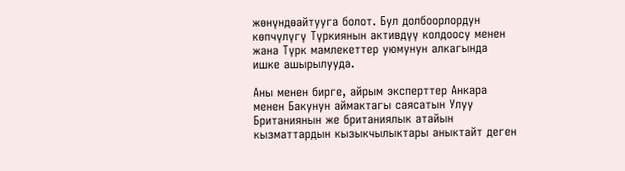жөнүндөайтууга болот. Бул долбоорлордун көпчүлүгү Түркиянын активдүү колдоосу менен жана Түрк мамлекеттер уюмунун алкагында ишке ашырылууда.

Аны менен бирге, айрым эксперттер Анкара менен Бакунун аймактагы саясатын Улуу Британиянын же британиялык атайын кызматтардын кызыкчылыктары аныктайт деген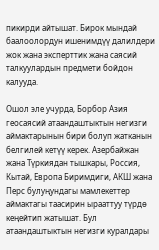пикирди айтышат. Бирок мындай баалоолордун ишенимдүү далилдери жок жана эксперттик жана саясий талкуулардын предмети бойдон калууда.

Ошол эле учурда, Борбор Азия геосаясий атаандаштыктын негизги аймактарынын бири болуп жатканын белгилей кетүү керек. Азербайжан жана Түркиядан тышкары, Россия, Кытай, Европа Биримдиги, АКШ жана Перс булуңундагы мамлекеттер аймактагы таасирин ырааттуу түрдө кеңейтип жатышат. Бул атаандаштыктын негизги куралдары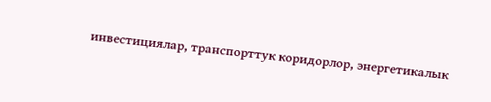инвестициялар, транспорттук коридорлор, энергетикалык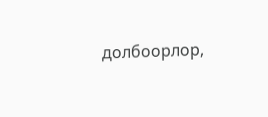долбоорлор,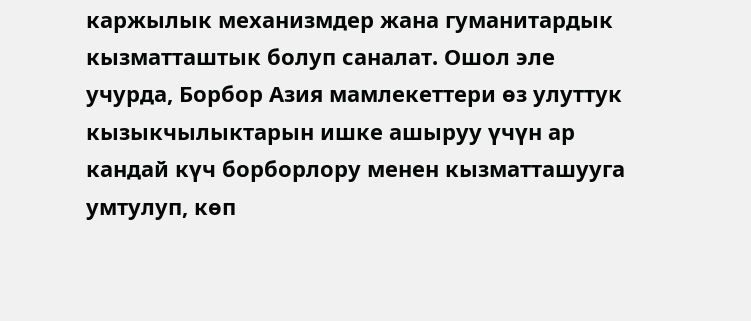каржылык механизмдер жана гуманитардык кызматташтык болуп саналат. Ошол эле учурда, Борбор Азия мамлекеттери өз улуттук кызыкчылыктарын ишке ашыруу үчүн ар кандай күч борборлору менен кызматташууга умтулуп, көп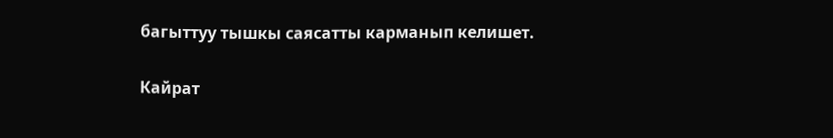багыттуу тышкы саясатты карманып келишет.

Кайрат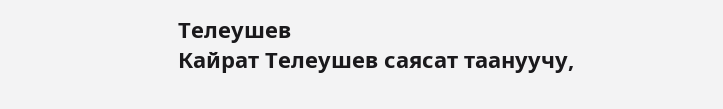Телеушев
Кайрат Телеушев саясат таануучу,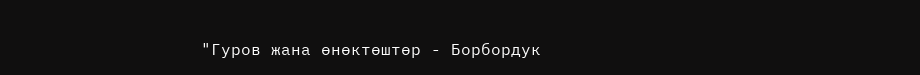"Гуров жана өнөктөштөр - Борбордук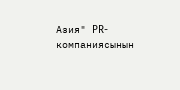Азия" PR-компаниясынын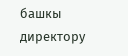башкы директору